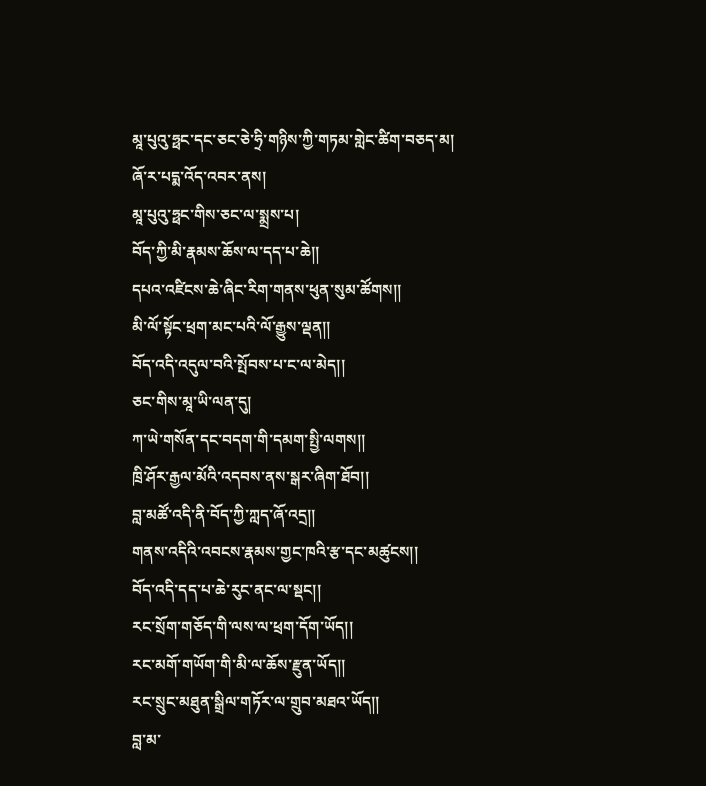མཱ་པུའུ་ཧྥང་དང་ཅང་ཅེ་ཧྲི་གཉིས་ཀྱི་གཏམ་གླེང་ཚིག་བཅད་མ།
ཞོ་ར་པདྨ་འོད་འབར་ནས།
མཱ་པུའུ་ཧྥང་གིས་ཅང་ལ་སྨྲས་པ།
བོད་ཀྱི་མི་རྣམས་ཆོས་ལ་དད་པ་ཆེ།།
དཔའ་འཛིངས་ཆེ་ཞིང་རིག་གནས་ཕུན་སུམ་ཚོགས།།
མི་ལོ་སྟོང་ཕྲག་མང་པའི་ལོ་རྒྱུས་ལྡན།།
བོད་འདི་འདུལ་བའི་སྤོབས་པ་ང་ལ་མེད།།
ཅང་གིས་མཱ་ཡི་ལན་དུ།
ཀ་ཡེ་གསོན་དང་བདག་གི་དམག་སྤྱི་ལགས།།
ཁྲི་ཤོར་རྒྱལ་མོའི་འདབས་ནས་སྒར་ཞིག་ཐོབ།།
བླ་མཚོ་འདི་ནི་བོད་ཀྱི་ཀླད་ཞོ་འདྲ།།
གནས་འདིའི་འབངས་རྣམས་གྱང་ཁའི་རྩ་དང་མཚུངས།།
བོད་འདི་དད་པ་ཆེ་རུང་ནང་ལ་སྡང།།
རང་སྲོག་གཅོད་གི་ལས་ལ་ཕྲག་དོག་ཡོད།།
རང་མགོ་གཡོག་གི་མི་ལ་ཆོས་རྫུན་ཡོད།།
རང་སྲུང་མཐུན་སྒྲིལ་གཏོར་ལ་གྲུབ་མཐའ་ཡོད།།
བླ་མ་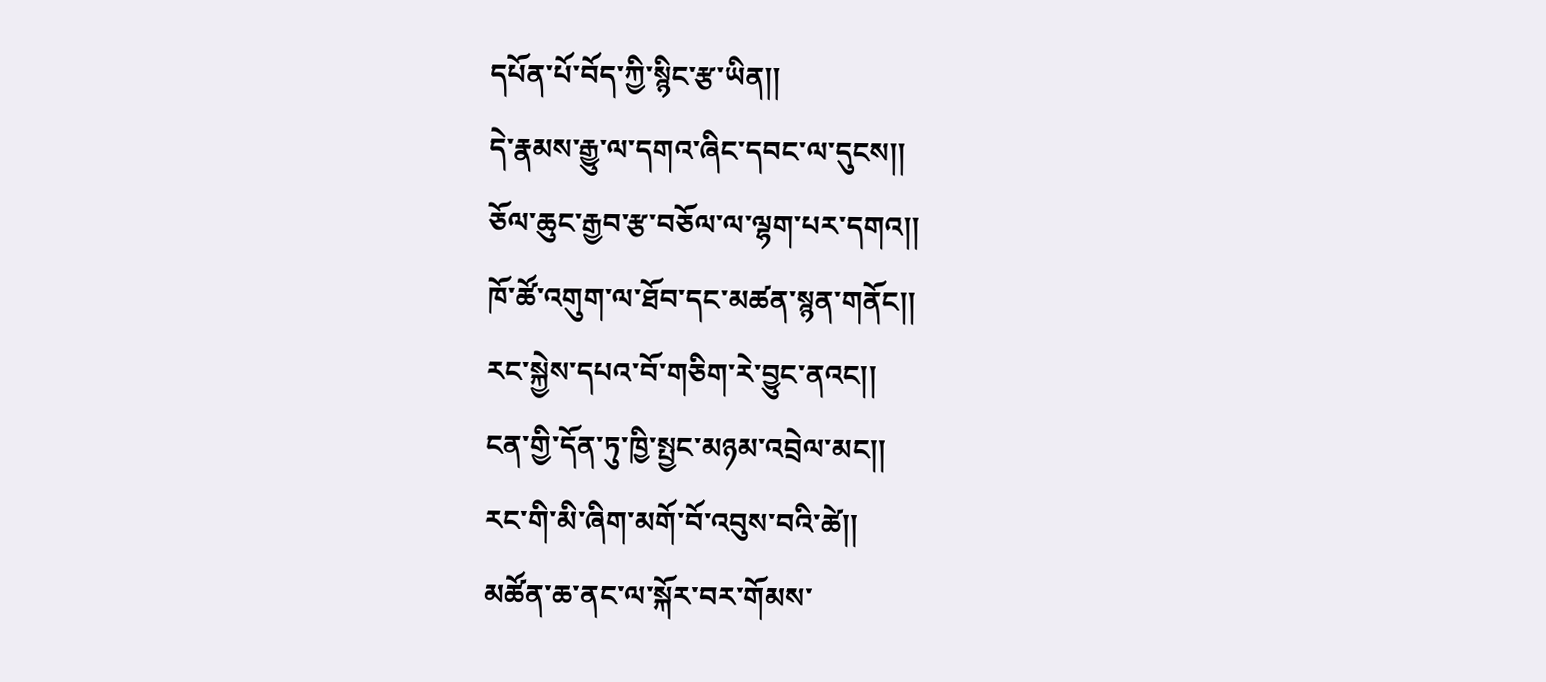དཔོན་པོ་བོད་ཀྱི་སྙིང་རྩ་ཡིན།།
དེ་རྣམས་རྒྱུ་ལ་དགའ་ཞིང་དབང་ལ་དུངས།།
ཅོལ་ཆུང་རྒྱབ་རྩ་བཅོལ་ལ་ལྷག་པར་དགའ།།
ཁོ་ཚོ་འགུག་ལ་ཐོབ་དང་མཚན་སྙན་གནོང།།
རང་སྐྱེས་དཔའ་བོ་གཅིག་རེ་བྱུང་ནའང།།
ངན་གྱི་དོན་ཏུ་ཁྱི་སྤྱང་མཉམ་འབྲེལ་མང།།
རང་གི་མི་ཞིག་མགོ་བོ་འབུས་བའི་ཚེ།།
མཚོན་ཆ་ནང་ལ་སྐོར་བར་གོམས་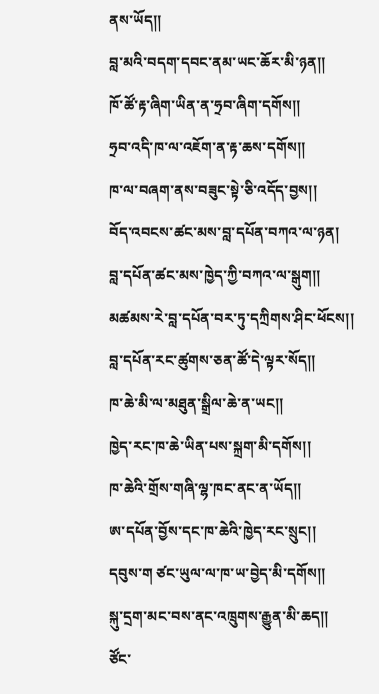ནས་ཡོད།།
བླ་མའི་བདག་དབང་ནམ་ཡང་ཆོར་མི་ཉན།།
ཁོ་ཚོ་རྟ་ཞིག་ཡིན་ན་ཧྲབ་ཞིག་དགོས།།
ཧྲབ་འདི་ཁ་ལ་འཇོག་ན་རྟ་ཆས་དགོས།།
ཁ་ལ་བཞག་ནས་བཟུང་སྟེ་ཅི་འདོད་བྱས།།
བོད་འབངས་ཚང་མས་བླ་དཔོན་བཀའ་ལ་ཉན།
བླ་དཔོན་ཚང་མས་ཁྱེད་ཀྱི་བཀའ་ལ་སྒུག།།
མཚམས་རེ་བླ་དཔོན་བར་ཏུ་དཀྲིགས་ཤིང་ཕོངས།།
བླ་དཔོན་རང་ཚུགས་ཅན་ཚོ་དེ་ལྟར་སོད།།
ཁ་ཆེ་མི་ལ་མཐུན་སྒྲིལ་ཆེ་ན་ཡང།།
ཁྱེད་རང་ཁ་ཆེ་ཡིན་པས་སྐྲག་མི་དགོས།།
ཁ་ཆེའི་གྲོས་གཞི་ལྷ་ཁང་ནང་ན་ཡོད།།
ཨ་དཔོན་བྱོས་དང་ཁ་ཆེའི་ཁྱེད་རང་སྲུང།།
དབུས་ག ཙང་ཡུལ་ལ་ཁ་ཡ་བྱེད་མི་དགོས།།
སྐུ་དྲག་མང་བས་ནང་འཁྲུགས་རྒྱུན་མི་ཆད།།
ཙོང་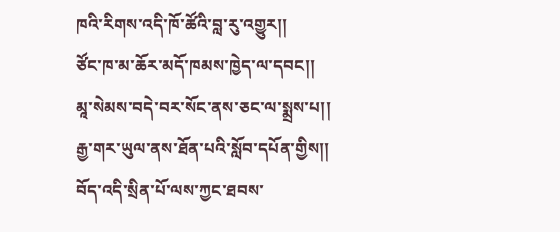ཁའི་རིགས་འདི་ཁོ་ཚོའི་བླ་རུ་འགྱུར།།
ཙོང་ཁ་མ་ཆོར་མདོ་ཁམས་ཁྱེད་ལ་དབང།།
མཱ་སེམས་བདེ་བར་སོང་ནས་ཅང་ལ་སྨྲས་པ།།
རྒྱ་གར་ཡུལ་ནས་ཐོན་པའི་སློབ་དཔོན་གྱིས།།
བོད་འདི་སྲིན་པོ་ལས་ཀྱང་ཐབས་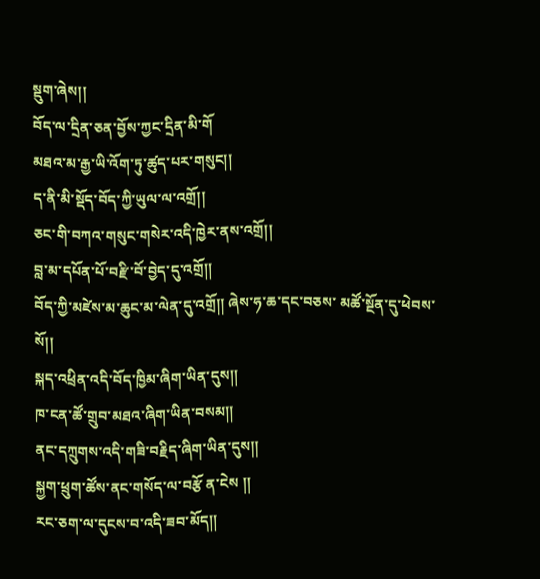སྡུག་ཞེས།།
བོད་ལ་དྲིན་ཅན་བྱོས་ཀྱང་དྲིན་མི་གོ
མཐའ་མ་རྒྱ་ཡི་འོག་ཏུ་ཚུད་པར་གསུང།།
ད་ནི་མི་སྡོད་བོད་ཀྱི་ཡུལ་ལ་འགྲོ།།
ཅང་གི་བཀའ་གསུང་གསེར་འདི་ཁྱེར་ནས་འགྲོ།།
བླ་མ་དཔོན་པོ་བརྫི་བོ་བྱེད་དུ་འགྲོ།།
བོད་ཀྱི་མཛེས་མ་ཆུང་མ་ལེན་དུ་འགྲོ།། ཞེས་ཧ་ཆ་དང་བཅས་ མཚོ་སྔོན་དུ་ཕེབས་སོ།།
སྐད་འཕྲིན་འདི་བོད་ཁྱིམ་ཞིག་ཡིན་དུས།།
ཁ་ངན་ཚོ་གྲུབ་མཐའ་ཞིག་ཡིན་བསམ།།
ནང་དཀྲུགས་འདི་གཟི་བརྗིད་ཞིག་ཡིན་དུས།།
སྐྱག་ཕྲུག་ཚོས་ནང་གསོད་ལ་བརྩོ ན་ངེས །།
རང་ཅག་ལ་དུངས་བ་འདི་ཟབ་མོད།།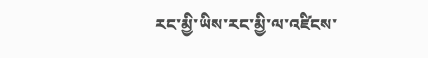རང་མྱི་ཡིས་རང་མྱི་ལ་འཛིངས་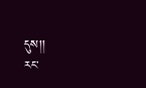དུས།།
རང་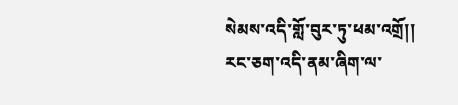སེམས་འདི་གློ་བུར་ཏུ་ཕམ་འགྲོ།།
རང་ཅག་འདི་ནམ་ཞིག་ལ་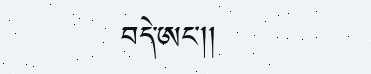བདེ་ཨང།།